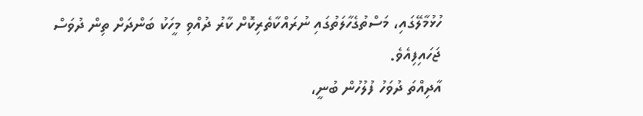ހުޅުމާލޭގައި، މަސްތުގެހާލަތުގައި ނުރައްކާތެރިކޮށް ކާރު ދުއްވި މީހަކު ބަންދަށް ތިން ދުވަސް ޖަހައިފިއެވެ.
އާދިއްތަ ދުވަހު ފުލުހުން ބުނީ،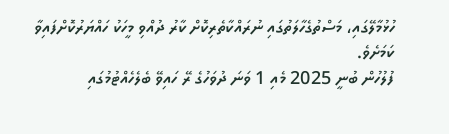ހުޅުމާލޭގައި، މަސްތުގެހާލަތުގައި ނުރައްކާތެރިކޮށް ކާރު ދުއްވި މީހަކު ހައްޔަރުކޮށްފައިވާ ކަމަށެވެ.
ފުލުހުން ބުނީ 2025 މެއި 1 ވަނަ ދުވަހުގެ ރޭ ހައިވޭ ބެލެހެއްޓުމުގައި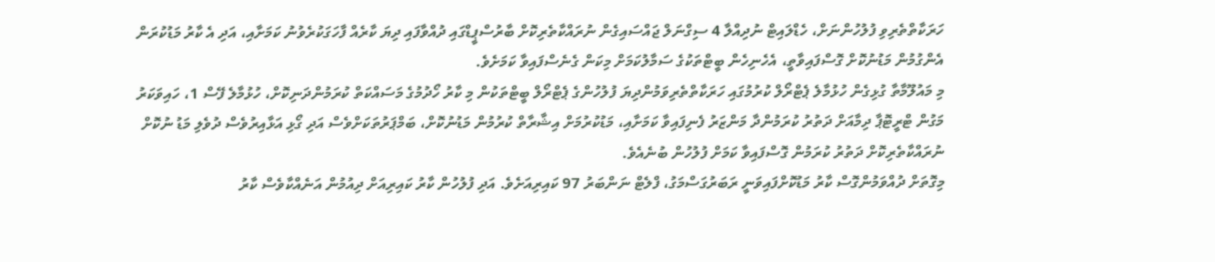ހަރަކާތްތެރިވި ފުލުހުންނަށް، ހެޑްލައިޓް ނުދިއްލާ 4 ސިގްނަލް ޖައްސައިގެން ނުރައްކާތެރިކޮށް ބާރުސްޕީޑްގައި ދުއްވާފައި ދިޔަ ކާރެއް ފާހަގަކުރެވުނު ކަމަށާއި، އަދި އެ ކާރު މަޑުކުރަން އެންގުމުން މަޑުނުކޮށް ގޮސްފައިވާތީ، އެހެނިހެން ބީޓްތަކުގެ ސަމާލުކަމަށް މިކަން ގެނެސްފައިވާ ކަމަށެވެ.
މި މައުލޫމާތާ ގުޅިގެން ހުޅުމާލެ ޕެޓްރޯލް ކުރުމުގައި ހަރަކާތްތެރިވަމުންދިޔަ ފުލުހުންގެ ޕެޓްރޯލް ބީޓްތަކުން މި ކާރު ހޯދުމުގެ މަސައްކަތް ކުރަމުންދަނިކޮށް، ހުޅުމާލެ ފޭސް 1، ހައިވަކަރު މަގުން ޓްރީޓޮޕާ ދިމާއަށް ދަތުރު ކުރަމުންދާ މަންޒަރު ފެނިފައިވާ ކަމަށާއި، މަޑުކުރުމަށް އިޝާރާތް ކުރުމުން މަޑުނުކޮށް، ބަމްޕަރުތަކަށްވެސް އަދި ގޯޅި އަޅާއިރުވެސް ދުވެލި މަޑު ނުކޮށް ނުރައްކާތެރިކޮށް ދަތުރު ކުރަމުން ގޮސްފައިވާ ކަމަށް ފުލުހުން ބުނެއެވެ.
މިގޮތަށް ދުއްވަމުންގޮސް ކާރު މަޑުކޮށްފައިވަނީ ރަބަރުގަސްމަގު، ފްލެޓް ނަންބަރު 97 ކައިރިއަށެވެ. އަދި ފުލުހުން ކާރު ކައިރިއަށް ދިއުމުން އަނެއްކާވެސް ކާރު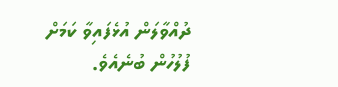ދުއްވާލަން އުޅެފައިވާ ކަމަށް ފުލުހުން ބުނެއެވެ.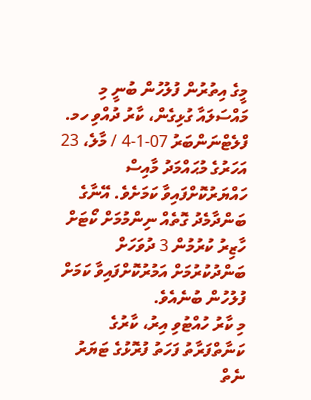މީގެ އިތުރުން ފުލުހުން ބުނީ މި މައްސަލައާ ގުޅިގެން، ކާރު ދުއްވި ހމ. ފްލެޓްނަންބަރު 07-1-4 / މާލެ، 23 އަހަރުގެ މުޙައްމަދު މާއިސް ހައްޔަރުކޮށްފައިވާ ކަމަށެވެ. އޭނާގެ ބަންދާމެދު ގޮތެއް ނިންމުމަށް ކޯޓަށް ހާޒިރު ކުރުމުން 3 ދުވަހަށް ބަންދުކުރުމަށް އަމުރުކޮށްފައިވާ ކަމަށް ފުލުހުން ބުނެއެވެ.
މި ކާރު ހުއްޓުވި އިރު، ކާރުގެ ކަނާތްފަރާތު ފަހަތު ފުރޮޅުގެ ޓަޔަރު ނެތް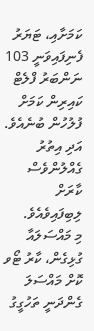ކަމަށާއި، ޓަޔަރު ފެނިފައިވަނީ 103 ނަންބަރު ފްލެޓް ކައިރިން ކަމަށް ފުލުހުން ބުނެއެވެ. އަދި އިތުރު ގެއްލުންވެސް ކާރަށް ލިބިފައިވެއެވެ.
މި މައްސަލައާ ގުޅިގެން، ކާރު ޓޯވ ކޮށް މައްސަލަ ގެންދަނީ ތަހުގީގު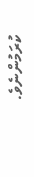ކުރަމުންނެވެ.